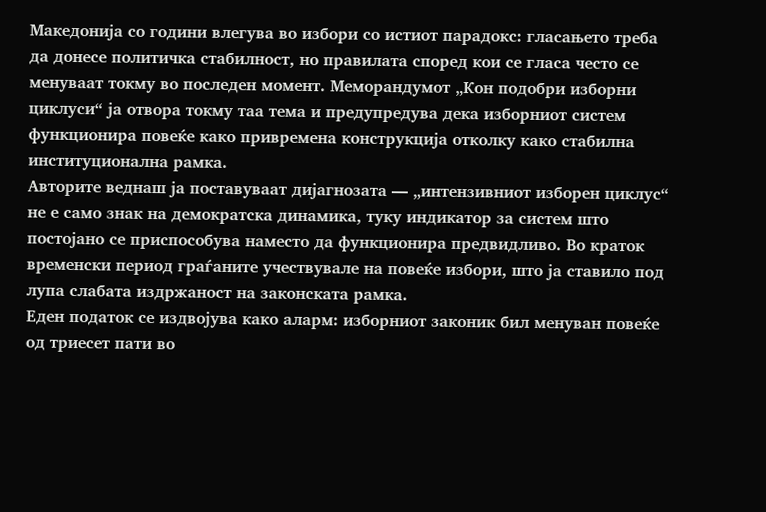Македонија со години влегува во избори со истиот парадокс: гласањето треба да донесе политичка стабилност, но правилата според кои се гласа често се менуваат токму во последен момент. Меморандумот „Кон подобри изборни циклуси“ ја отвора токму таа тема и предупредува дека изборниот систем функционира повеќе како привремена конструкција отколку како стабилна институционална рамка.
Авторите веднаш ја поставуваат дијагнозата — „интензивниот изборен циклус“ не е само знак на демократска динамика, туку индикатор за систем што постојано се приспособува наместо да функционира предвидливо. Во краток временски период граѓаните учествувале на повеќе избори, што ја ставило под лупа слабата издржаност на законската рамка.
Еден податок се издвојува како аларм: изборниот законик бил менуван повеќе од триесет пати во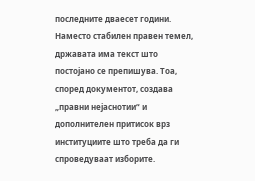последните дваесет години. Наместо стабилен правен темел, државата има текст што постојано се препишува. Тоа, според документот, создава „правни нејаснотии“ и дополнителен притисок врз институциите што треба да ги спроведуваат изборите.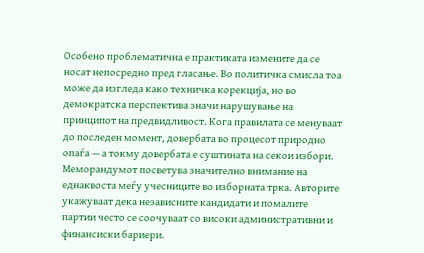Особено проблематична е практиката измените да се носат непосредно пред гласање. Во политичка смисла тоа може да изгледа како техничка корекција, но во демократска перспектива значи нарушување на принципот на предвидливост. Кога правилата се менуваат до последен момент, довербата во процесот природно опаѓа — а токму довербата е суштината на секои избори.
Меморандумот посветува значително внимание на еднаквоста меѓу учесниците во изборната трка. Авторите укажуваат дека независните кандидати и помалите партии често се соочуваат со високи административни и финансиски бариери.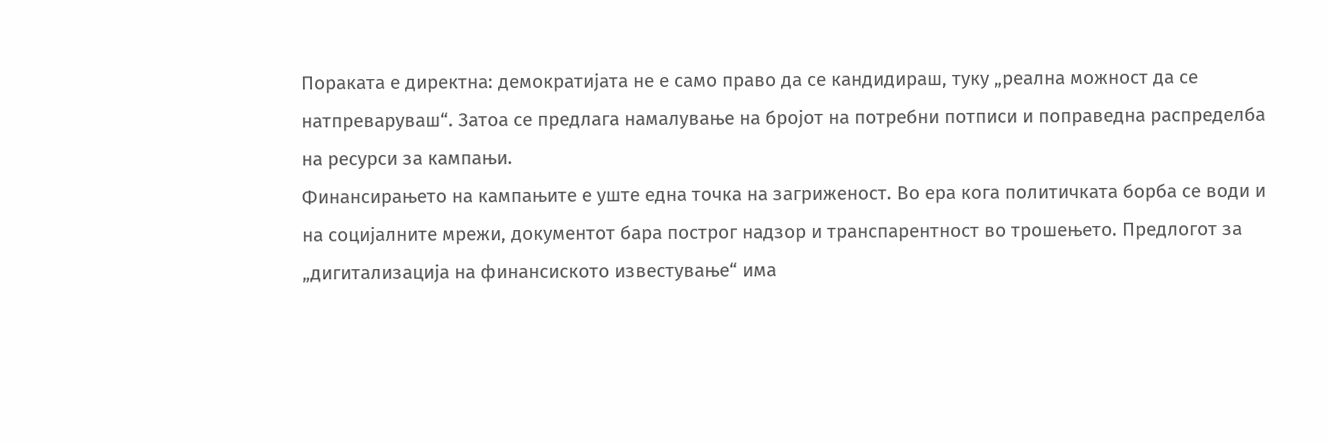Пораката е директна: демократијата не е само право да се кандидираш, туку „реална можност да се натпреваруваш“. Затоа се предлага намалување на бројот на потребни потписи и поправедна распределба на ресурси за кампањи.
Финансирањето на кампањите е уште една точка на загриженост. Во ера кога политичката борба се води и на социјалните мрежи, документот бара построг надзор и транспарентност во трошењето. Предлогот за „дигитализација на финансиското известување“ има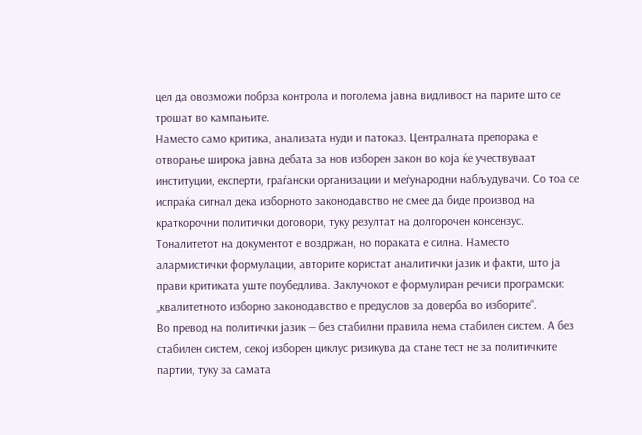цел да овозможи побрза контрола и поголема јавна видливост на парите што се трошат во кампањите.
Наместо само критика, анализата нуди и патоказ. Централната препорака е отворање широка јавна дебата за нов изборен закон во која ќе учествуваат институции, експерти, граѓански организации и меѓународни набљудувачи. Со тоа се испраќа сигнал дека изборното законодавство не смее да биде производ на краткорочни политички договори, туку резултат на долгорочен консензус.
Тоналитетот на документот е воздржан, но пораката е силна. Наместо алармистички формулации, авторите користат аналитички јазик и факти, што ја прави критиката уште поубедлива. Заклучокот е формулиран речиси програмски: „квалитетното изборно законодавство е предуслов за доверба во изборите“.
Во превод на политички јазик — без стабилни правила нема стабилен систем. А без стабилен систем, секој изборен циклус ризикува да стане тест не за политичките партии, туку за самата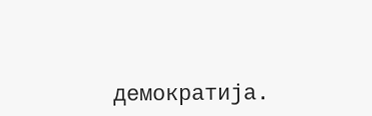демократија.